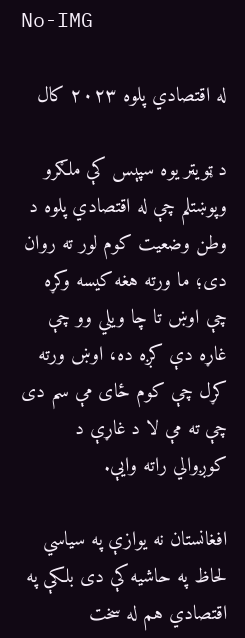No-IMG

له اقتصادي پلوه ۲۰۲۳ کال

د ټویټر یوه سپېس کې ملګرو وپوښتلم چې له اقتصادي پلوه د وطن وضعیت کوم لور ته روان دی؛ ما ورته هغه کیسه وکړه چې اوښ تا چا ویلي وو چې غاړه دې کږه ده، اوښ ورته کړل چې کوم ځای مې سم دی چې ته مې لا د غاړې د کوږوالي راته وایې.

افغانستان نه یوازې په سیاسي لحاظ په حاشیه کې دی بلکې په اقتصادي هم له سخت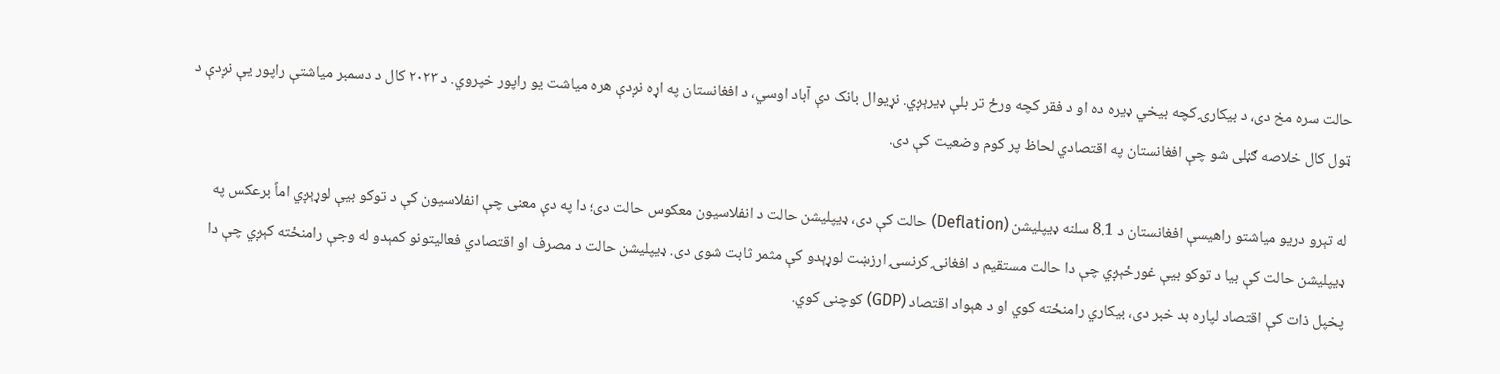حالت سره مخ دی، د بیکارۍ کچه بیخي ډیره ده او د فقر کچه ورځ تر بلې ډیرېږي. نړیوال بانک دې آباد اوسي، د افغانستان په اړه نږدې هره میاشت یو راپور خپروي. د ۲۰۲۳ کال د دسمبر میاشتې راپور یې نږدې د ټول کال خلاصه ګڼلی شو چې افغانستان په اقتصادي لحاظ پر کوم وضعیت کې دی.

له تېرو دریو میاشتو راهیسې افغانستان د 8.1 سلنه ډیپلیشن (Deflation) حالت کې دی، ډیپلیشن حالت د انفلاسیون معکوس حالت دی؛ دا په دې معنی چې انفلاسیون کې د توکو بیې لوړېږي اماً برعکس په ډیپلیشن حالت کې بیا د توکو بیې غورځېږي چې دا حالت مستقیم د افغانۍ کرنسۍ ارزښت لوړېدو کې مثمر ثابت شوی دی. ډیپلیشن حالت د مصرف او اقتصادي فعالیتونو کمېدو له وجې رامنځته کېږي چې دا پخپل ذات کې اقتصاد لپاره بد خبر دی، بیکاري رامنځته کوي او د هېواد اقتصاد (GDP) کوچنی کوي.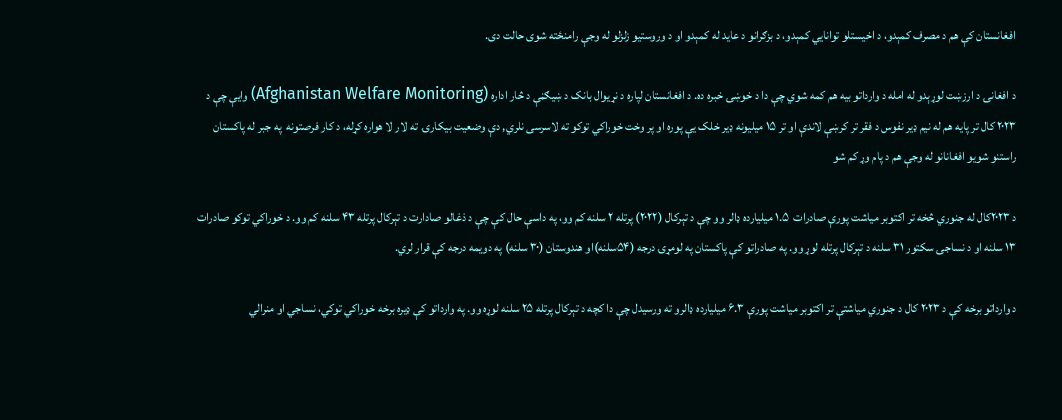افغانستان کې هم د مصرف کمېدو، د اخیستلو توانايي کمېدو، د بزګرانو د عاید له کمېدو او د وروستیو زلزلو له وجې رامنځته شوی حالت دی.

د افغانۍ د ارزښت لوړېدو له امله د وارداتو بیه هم کمه شوي چې دا د خوښۍ خبره ده. د افغانستان لپاره د نړیوال بانک د ښیګڼې د څار اداره (Afghanistan Welfare Monitoring) وایې چې د ۲۰۲۳ کال تر پایه هم له نیم ډیر نفوس د فقر تر کرښې لاندې او تر ۱۵ میلیونه ډیر خلک یې پوره او پر وخت خوراکي توکو ته لاسرسی نلري, دې وضعیت بیکارۍ  ته لار لا هواره کړله، د کار فرصتونه  په جبر له پاکستان راستنو شویو افغانانو له وجې هم د پام وړ کم شو

د ۲۰۲۳کال له جنوري څخه تر اکتوبر میاشت پورې صادرات  ۱.۵ میلیارده ډالر وو چې د تېرکال (۲۰۲۲) پرتله ۲ سلنه کم وو، په داسې حال کې چې د ذغالو صادارت د تېرکال پرتله ۴۳ سلنه کم وو. د خوراکي توکو صادرات ۱۳ سلنه او د نساجۍ سکتور ۳۱ سلنه د تېرکال پرتله لوړ وو. په صادراتو کې پاکستان په لومړۍ درجه (۵۴سلنه)او هندوستان (۳۰ سلنه) په دویمه درجه کې قرار لري.

د وارداتو برخه کې د ۲۰۲۳ کال د جنوري میاشتې تر اکتوبر میاشت پورې ۶.۳ میلیارده ډالرو ته ورسیدل چې دا کچه د تېرکال پرتله ۲۵ سلنه لوړه وو. په وارداتو کې ډیره برخه خوراکي توکي، نساجي او منرالي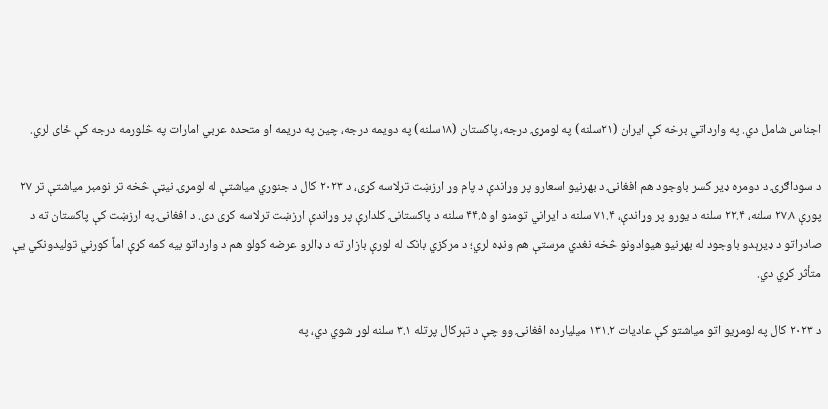اجناس شامل دي. په وارداتي برخه کې ایران (۲۱سلنه) په لومړۍ درجه، پاکستان (۱۸سلنه) په دویمه درجه، چین په دریمه او متحده عربي امارات په څلورمه درجه کې ځای لري.

د سوداګرۍ د دومره ډیر کسر باوجود هم افغانۍ د بهرنیو اسعارو پر وړاندې د پام وړ ارزښت ترلاسه کړی، د ۲۰۲۳ کال د جنوري میاشتې له لومړۍ نیټې څخه تر نومبر میاشتې تر ۲۷ پورې ۲۷.۸ سلنه، ۲۲.۴ سلنه د یورو پر وړاندې، ۷۱.۴ سلنه د ایراني تومنو او ۴۴.۵ سلنه د پاکستانۍ کلدارې پر وړاندې ارزښت ترلاسه کړی دی. د افغانۍ په ارزښت کې پاکستان ته د صادراتو د ډیرېدو باوجود له بهرنیو هیوادونو څخه نغدي مرستې هم ونډه لري؛ د مرکزي بانک له لورې بازار ته د ډالرو عرضه کولو هم د وارداتو بیه کمه کړې اماً کورني تولیدونکي یې متأثر کړي دي.

د ۲۰۲۳ کال په لومړیو اتو میاشتو کې عادیات ۱۳۱.۲ میلیارده افغانۍ وو چې د تېرکال پرتله ۳.۱ سلنه لوړ شوي دي، په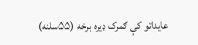عایداتو کې ګمرک ډیره برخه (۵۵سلنه)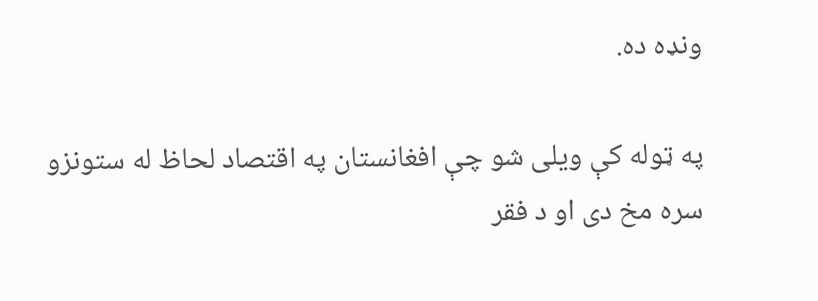ونډه ده.

په ټوله کې ویلی شو چې افغانستان په اقتصاد لحاظ له ستونزو سره مخ دی او د فقر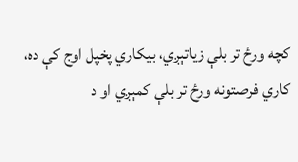کچه ورځ تر بلې زیاتېږي، بیکاري پخپل اوج کې ده، کاري فرصتونه ورځ تر بلې کمېږي او د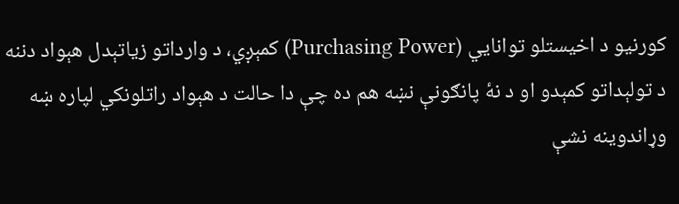کورنیو د اخیستلو توانایي (Purchasing Power) کمېږي، د وارداتو زیاتېدل هېواد دننه د تولېداتو کمېدو او د نهٔ پانګونې نښه هم ده چې دا حالت د هېواد راتلونکي لپاره ښه وړاندوینه نشې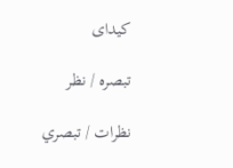کیدای

تبصره / نظر

نظرات / تبصري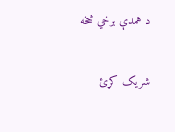د همدې برخي څخه

شریک کړئ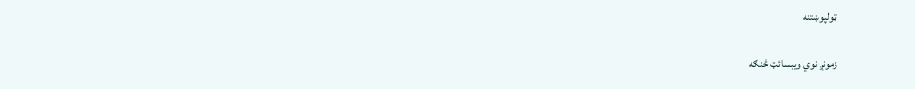ټولپوښتنه

زمونږ نوي ویبسائټ څنګه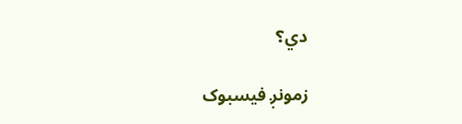دي؟

زمونږ فيسبوک